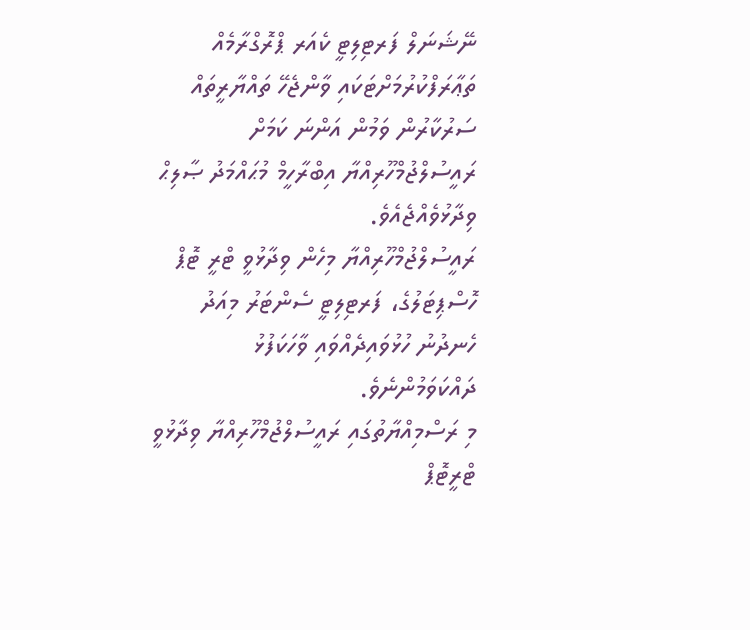ނޭޝަނަލް ފަރޓިލިޓީ ކެއަރ ޕްރޮގްރާމެއް ތަޢާރަފްކުރުމަށްޓަކައި ވާންޖެހޭ ތައްޔާރީތައް ސަރުކާރުން ވަމުން އަންނަ ކަމަށް ރައީސުލްޖުމްހޫރިއްޔާ އިބްރާހީމް މުޙައްމަދު ޞާލިޙް ވިދާޅުވެއްޖެއެވެ.
ރައީސުލްޖުމްހޫރިއްޔާ މިހެން ވިދާޅުވީ ޓްރީ ޓޮޕް ހޮސްޕިޓަލުގެ، ފަރޓިލިޓީ ސެންޓަރު މިއަދު ހެނދުނު ހުޅުވައިދެއްވައި ވާހަކަފުޅު ދައްކަވަމުންނެވެ.
މި ރަސްމިއްޔާތުގައި ރައީސުލްޖުމްހޫރިއްޔާ ވިދާޅުވީ ޓްރީޓޮޕް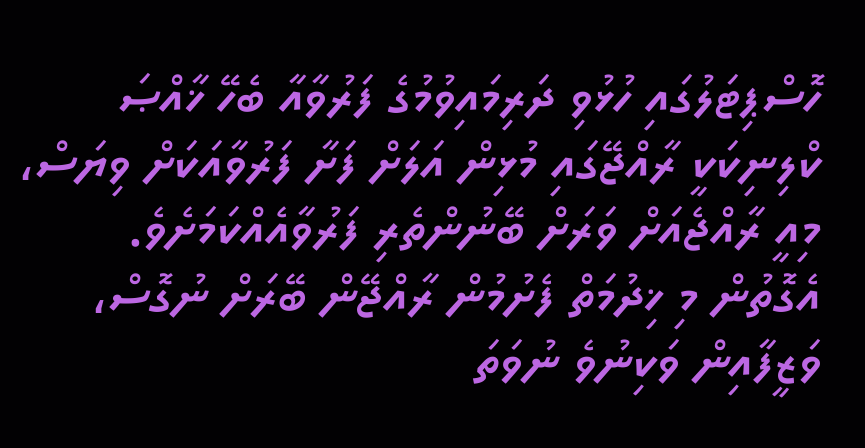ހޮސްޕިޓަލުގައި ހުޅުވި ދަރިމައިވުމުގެ ފަރުވާއާ ބެހޭ ޚާއްޞަ ކްލިނިކަކީ ރާއްޖޭގައި މުޅިން އަލަށް ފަށާ ފަރުވާއަކަށް ވިޔަސް، މިއީ ރާއްޖެއަށް ވަރަށް ބޭނުންތެރި ފަރުވާއެއްކަމަށެވެ.
އެގޮތުން މި ޚިދުމަތް ފެށުމުން ރާއްޖޭން ބޭރަށް ނުގޮސް، ވަޒީފާއިން ވަކިނުވެ ނުވަތަ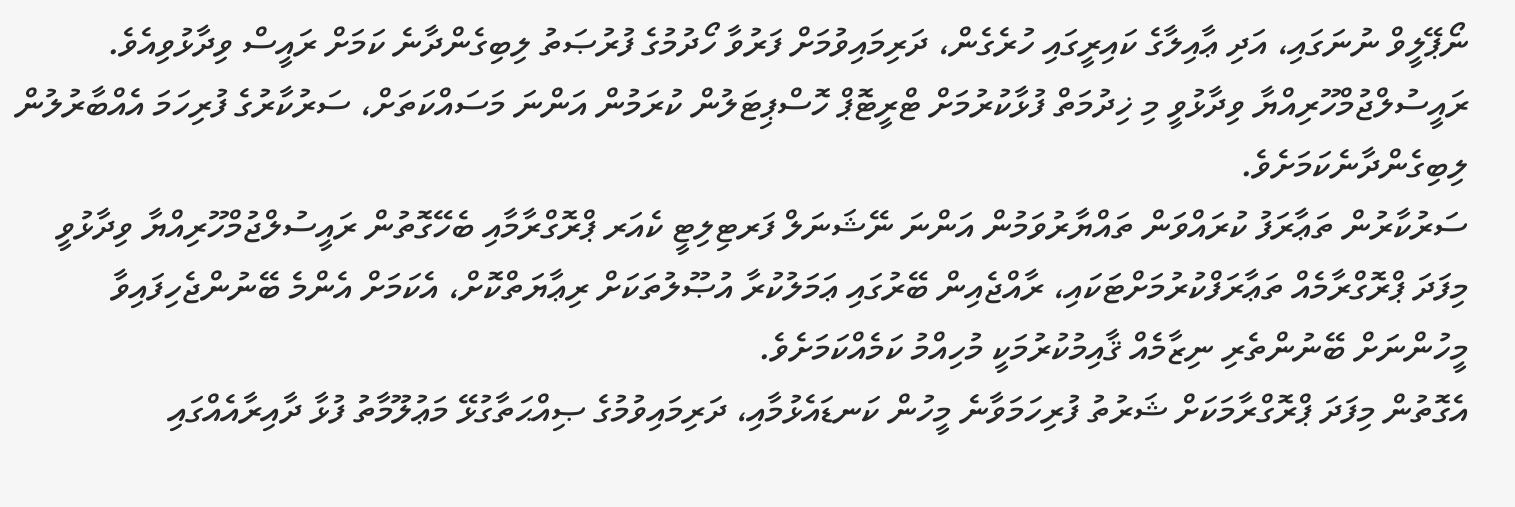ނޯޕޭލީވް ނުނަގައި، އަދި ޢާއިލާގެ ކައިރީގައި ހުރެގެން، ދަރިމައިވުމަށް ފަރުވާ ހޯދުމުގެ ފުރުޞަތު ލިބިގެންދާނެ ކަމަށް ރައީސް ވިދާޅުވިއެވެ. ރައީސުލްޖުމްހޫރިއްޔާ ވިދާޅުވީ މި ޚިދުމަތް ފުޅާކުރުމަށް ޓްރީޓޮޕް ހޮސްޕިޓަލުން ކުރަމުން އަންނަ މަސައްކަތަށް، ސަރުކާރުގެ ފުރިހަމަ އެއްބާރުލުން ލިބިގެންދާނެކަމަށެވެ.
ސަރުކާރުން ތަޢާރަފު ކުރައްވަން ތައްޔާރުވަމުން އަންނަ ނޭޝަނަލް ފަރޓިލިޓީ ކެއަރ ޕްރޮގްރާމާއި ބެހޭގޮތުން ރައީސުލްޖުމްހޫރިއްޔާ ވިދާޅުވީ މިފަދަ ޕްރޮގްރާމެއް ތަޢާރަފްކުރުމަށްޓަކައި، ރާއްޖެއިން ބޭރުގައި ޢަމަލުކުރާ އުޞޫލުތަކަށް ރިޢާޔަތްކޮށް، އެކަމަށް އެންމެ ބޭނުންޖެހިފައިވާ މީހުންނަށް ބޭނުންތެރި ނިޒާމެއް ޤާއިމުކުރުމަކީ މުހިއްމު ކަމެއްކަމަށެވެ.
އެގޮތުން މިފަދަ ޕްރޮގްރާމަކަށް ޝަރުތު ފުރިހަމަވާނެ މީހުން ކަނޑައެޅުމާއި، ދަރިމައިވުމުގެ ޞިއްޙަތާގުޅޭ މަޢުލޫމާތު ފުޅާ ދާއިރާއެއްގައި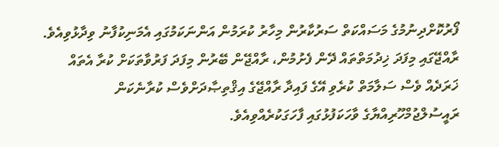ފޯރުކޮށްދިނުމުގެ މަސައްކަތް ސަރުކާރުން މިހާރު ކުރަމުން އަންނަކަމުގައި އެމަނިކުފާނު ވިދާޅުވިއެވެ. ރާއްޖޭގައި މިފަދަ ޚިދުމަތްތައް ދޭން ފެށުމުން، ރާއްޖޭން ބޭރުން މިފަދަ ފަރުވާތަކަށް ކުރާ އެތައް ޚަރަދެއް ވެސް ސަލާމަތް ކުރެވި އޭގެ ފައިދާ ރާއްޖޭގެ އިޤްތިޞާދަށްވެސް ކުރާނެކަން ރައީސުލްޖުމްހޫރިއްޔާގެ ވާހަކަފުޅުގައި ފާހަގަކުރެއްވިއެވެ.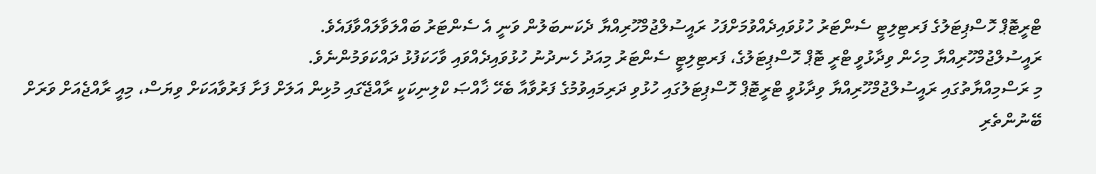ޓްރީޓޮޕް ހޮސްޕިޓަލުގެ ފަރޓިލިޓީ ސެންޓަރު ހުޅުވައިދެއްވުމަށްފަހު ރައީސުލްޖުމްހޫރިއްޔާ ދެކަނބަލުން ވަނީ އެ ސެންޓަރު ބައްލަވާލައްވާފައެވެ.
ރައީސުލްޖުމްހޫރިއްޔާ މިހެން ވިދާޅުވީ ޓްރީ ޓޮޕް ހޮސްޕިޓަލުގެ، ފަރޓިލިޓީ ސެންޓަރު މިއަދު ހެނދުނު ހުޅުވައިދެއްވައި ވާހަކަފުޅު ދައްކަވަމުންނެވެ.
މި ރަސްމިއްޔާތުގައި ރައީސުލްޖުމްހޫރިއްޔާ ވިދާޅުވީ ޓްރީޓޮޕް ހޮސްޕިޓަލުގައި ހުޅުވި ދަރިމައިވުމުގެ ފަރުވާއާ ބެހޭ ޚާއްޞަ ކްލިނިކަކީ ރާއްޖޭގައި މުޅިން އަލަށް ފަށާ ފަރުވާއަކަށް ވިޔަސް، މިއީ ރާއްޖެއަށް ވަރަށް ބޭނުންތެރި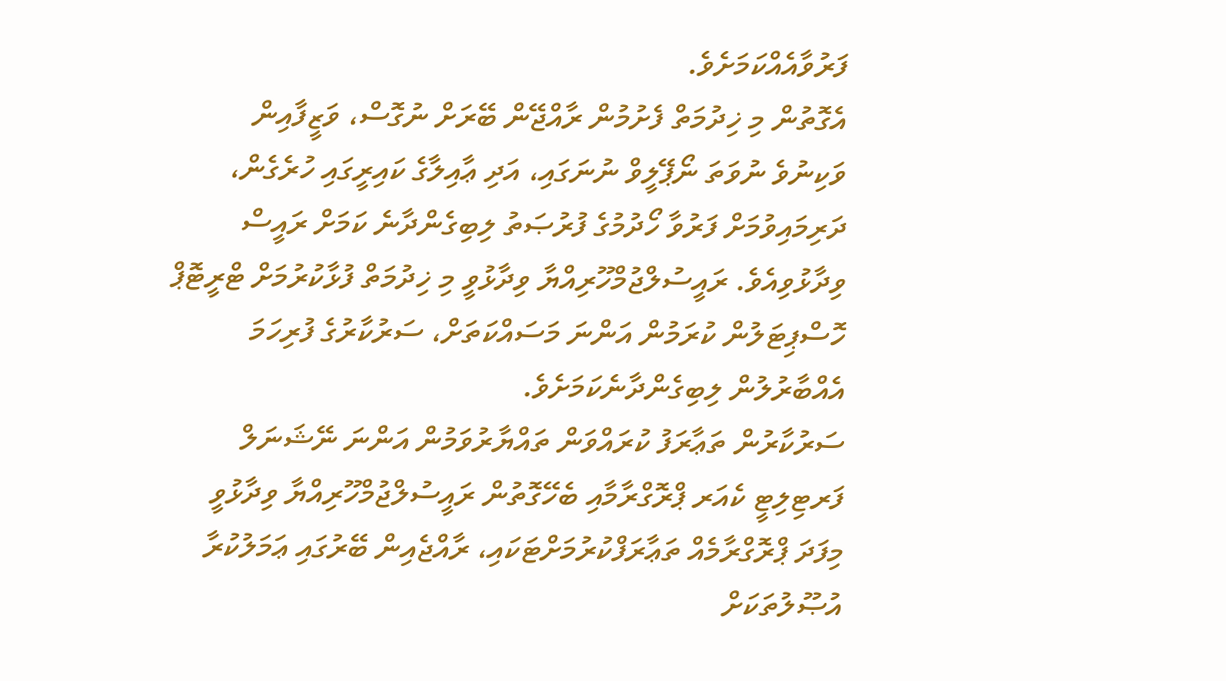ފަރުވާއެއްކަމަށެވެ.
އެގޮތުން މި ޚިދުމަތް ފެށުމުން ރާއްޖޭން ބޭރަށް ނުގޮސް، ވަޒީފާއިން ވަކިނުވެ ނުވަތަ ނޯޕޭލީވް ނުނަގައި، އަދި ޢާއިލާގެ ކައިރީގައި ހުރެގެން، ދަރިމައިވުމަށް ފަރުވާ ހޯދުމުގެ ފުރުޞަތު ލިބިގެންދާނެ ކަމަށް ރައީސް ވިދާޅުވިއެވެ. ރައީސުލްޖުމްހޫރިއްޔާ ވިދާޅުވީ މި ޚިދުމަތް ފުޅާކުރުމަށް ޓްރީޓޮޕް ހޮސްޕިޓަލުން ކުރަމުން އަންނަ މަސައްކަތަށް، ސަރުކާރުގެ ފުރިހަމަ އެއްބާރުލުން ލިބިގެންދާނެކަމަށެވެ.
ސަރުކާރުން ތަޢާރަފު ކުރައްވަން ތައްޔާރުވަމުން އަންނަ ނޭޝަނަލް ފަރޓިލިޓީ ކެއަރ ޕްރޮގްރާމާއި ބެހޭގޮތުން ރައީސުލްޖުމްހޫރިއްޔާ ވިދާޅުވީ މިފަދަ ޕްރޮގްރާމެއް ތަޢާރަފްކުރުމަށްޓަކައި، ރާއްޖެއިން ބޭރުގައި ޢަމަލުކުރާ އުޞޫލުތަކަށް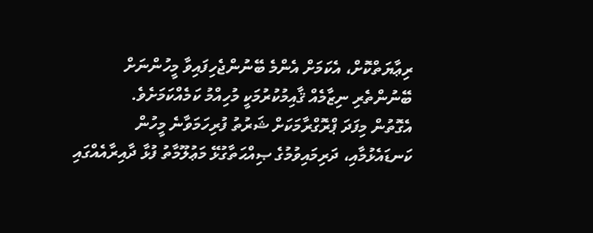ރިޢާޔަތްކޮށް، އެކަމަށް އެންމެ ބޭނުންޖެހިފައިވާ މީހުންނަށް ބޭނުންތެރި ނިޒާމެއް ޤާއިމުކުރުމަކީ މުހިއްމު ކަމެއްކަމަށެވެ.
އެގޮތުން މިފަދަ ޕްރޮގްރާމަކަށް ޝަރުތު ފުރިހަމަވާނެ މީހުން ކަނޑައެޅުމާއި، ދަރިމައިވުމުގެ ޞިއްޙަތާގުޅޭ މަޢުލޫމާތު ފުޅާ ދާއިރާއެއްގައި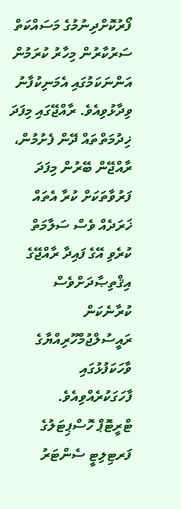ފޯރުކޮށްދިނުމުގެ މަސައްކަތް ސަރުކާރުން މިހާރު ކުރަމުން އަންނަކަމުގައި އެމަނިކުފާނު ވިދާޅުވިއެވެ. ރާއްޖޭގައި މިފަދަ ޚިދުމަތްތައް ދޭން ފެށުމުން، ރާއްޖޭން ބޭރުން މިފަދަ ފަރުވާތަކަށް ކުރާ އެތައް ޚަރަދެއް ވެސް ސަލާމަތް ކުރެވި އޭގެ ފައިދާ ރާއްޖޭގެ އިޤްތިޞާދަށްވެސް ކުރާނެކަން ރައީސުލްޖުމްހޫރިއްޔާގެ ވާހަކަފުޅުގައި ފާހަގަކުރެއްވިއެވެ.
ޓްރީޓޮޕް ހޮސްޕިޓަލުގެ ފަރޓިލިޓީ ސެންޓަރު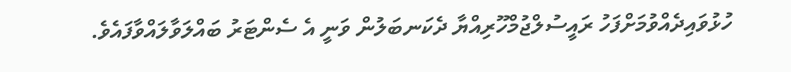ހުޅުވައިދެއްވުމަށްފަހު ރައީސުލްޖުމްހޫރިއްޔާ ދެކަނބަލުން ވަނީ އެ ސެންޓަރު ބައްލަވާލައްވާފައެވެ.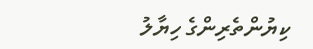ކިޔުންތެރިންގެ ހިޔާލު